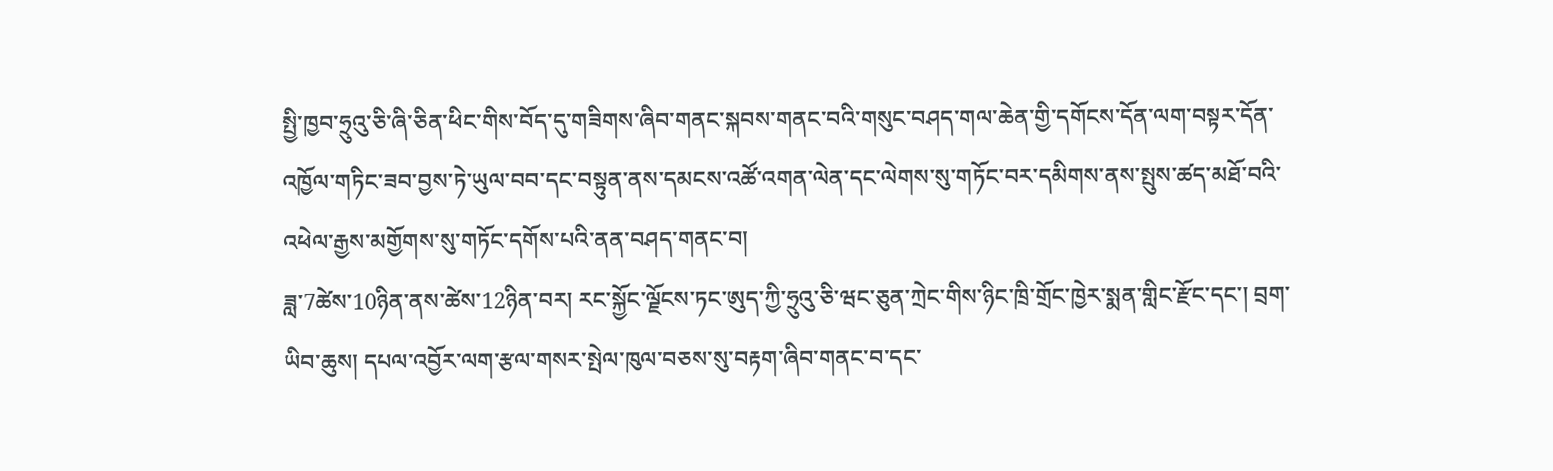སྤྱི་ཁྱབ་ཧྲུའུ་ཅི་ཞི་ཅིན་ཕིང་གིས་བོད་དུ་གཟིགས་ཞིབ་གནང་སྐབས་གནང་བའི་གསུང་བཤད་གལ་ཆེན་གྱི་དགོངས་དོན་ལག་བསྟར་དོན་འཁྱོལ་གཏིང་ཟབ་བྱས་ཏེ་ཡུལ་བབ་དང་བསྟུན་ནས་དམངས་འཚོ་འགན་ལེན་དང་ལེགས་སུ་གཏོང་བར་དམིགས་ནས་སྤུས་ཚད་མཐོ་བའི་འཕེལ་རྒྱས་མགྱོགས་སུ་གཏོང་དགོས་པའི་ནན་བཤད་གནང་བ།
ཟླ་7ཚེས་10ཉིན་ནས་ཚེས་12ཉིན་བར། རང་སྐྱོང་ལྗོངས་ཏང་ཨུད་ཀྱི་ཧྲུའུ་ཅི་ཝང་ཅུན་ཀྲེང་གིས་ཉིང་ཁྲི་གྲོང་ཁྱེར་སྨན་གླིང་རྫོང་དང་། བྲག་ཡིབ་ཆུས། དཔལ་འབྱོར་ལག་རྩལ་གསར་སྤེལ་ཁུལ་བཅས་སུ་བརྟག་ཞིབ་གནང་བ་དང་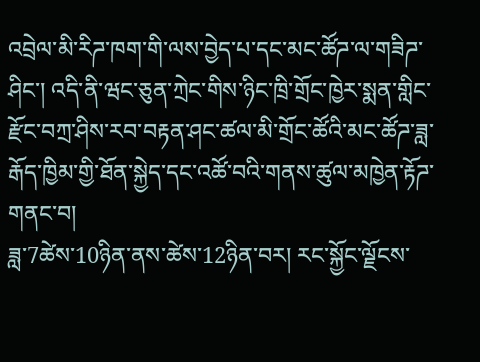འབྲེལ་མི་རིཌ་ཁག་གི་ལས་བྱེད་པ་དང་མང་ཚོཌ་ལ་གཟིཌ་ཤིང་། འདི་ནི་ཝང་ཅུན་ཀྲེང་གིས་ཉིང་ཁྲི་གྲོང་ཁྱེར་སྨན་གླིང་རྫོང་བཀྲ་ཤིས་རབ་བརྟན་ཤང་ཚལ་མི་གྲོང་ཚོའི་མང་ཚོཌ་ཟླ་རྒོད་ཁྱིམ་གྱི་ཐོན་སྐྱེད་དང་འཚོ་བའི་གནས་ཚུལ་མཁྱེན་རྟོཌ་གནང་བ།
ཟླ་7ཚེས་10ཉིན་ནས་ཚེས་12ཉིན་བར། རང་སྐྱོང་ལྗོངས་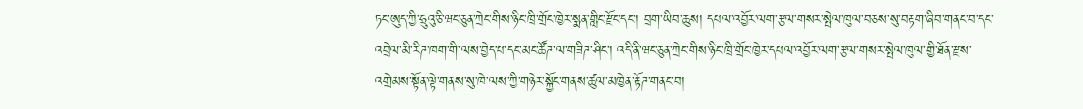ཏང་ཨུད་ཀྱི་ཧྲུའུ་ཅི་ཝང་ཅུན་ཀྲེང་གིས་ཉིང་ཁྲི་གྲོང་ཁྱེར་སྨན་གླིང་རྫོང་དང་། བྲག་ཡིབ་ཆུས། དཔལ་འབྱོར་ལག་རྩལ་གསར་སྤེལ་ཁུལ་བཅས་སུ་བརྟག་ཞིབ་གནང་བ་དང་འབྲེལ་མི་རིཌ་ཁག་གི་ལས་བྱེད་པ་དང་མང་ཚོཌ་ལ་གཟིཌ་ཤིང་། འདི་ནི་ཝང་ཅུན་ཀྲེང་གིས་ཉིང་ཁྲི་གྲོང་ཁྱེར་དཔལ་འབྱོར་ལག་རྩལ་གསར་སྤེལ་ཁུལ་གྱི་ཐོན་རྫས་འགྲེམས་སྟོན་ལྟེ་གནས་སུ་ཁེ་ལས་ཀྱི་གཉེར་སྐྱོང་གནས་ཚུལ་མཁྱེན་རྟོཌ་གནང་བ།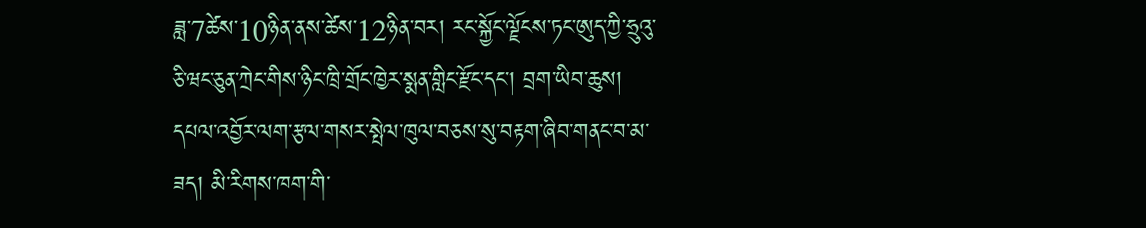ཟླ་7ཚེས་10ཉིན་ནས་ཚེས་12ཉིན་བར། རང་སྐྱོང་ལྗོངས་ཏང་ཨུད་ཀྱི་ཧྲུའུ་ཅི་ཝང་ཅུན་ཀྲེང་གིས་ཉིང་ཁྲི་གྲོང་ཁྱེར་སྨན་གླིང་རྫོང་དང་། བྲག་ཡིབ་ཆུས། དཔལ་འབྱོར་ལག་རྩལ་གསར་སྤེལ་ཁུལ་བཅས་སུ་བརྟག་ཞིབ་གནང་བ་མ་ཟད། མི་རིགས་ཁག་གི་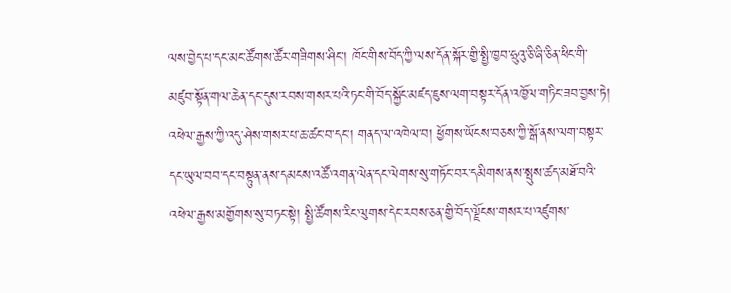ལས་བྱེད་པ་དང་མང་ཚོགས་ཚོར་གཟིགས་ཤིང་། ཁོང་གིས་བོད་ཀྱི་ལས་དོན་སྐོར་གྱི་སྤྱི་ཁྱབ་ཧྲུའུ་ཅི་ཞི་ཅིན་ཕིང་གི་མཛུབ་སྟོན་གལ་ཆེན་དང་དུས་རབས་གསར་པའི་ཏང་གི་བོད་སྐྱོང་མཛད་ཇུས་ལག་བསྟར་དོན་འཁྱོལ་གཏིང་ཟབ་བྱས་ཏེ། འཕེལ་རྒྱས་ཀྱི་འདུ་ཤེས་གསར་པ་ཆ་ཚང་བ་དང་། གནད་ལ་འཁེལ་བ། ཕྱོགས་ཡོངས་བཅས་ཀྱི་སྒོ་ནས་ལག་བསྟར་དང་ཡུལ་བབ་དང་བསྟུན་ནས་དམངས་འཚོ་འགན་ལེན་དང་ལེགས་སུ་གཏོང་བར་དམིགས་ནས་སྤུས་ཚད་མཐོ་བའི་འཕེལ་རྒྱས་མགྱོགས་སུ་བཏང་སྟེ། སྤྱི་ཚོགས་རིང་ལུགས་དེང་རབས་ཅན་གྱི་བོད་ལྗོངས་གསར་པ་འཛུགས་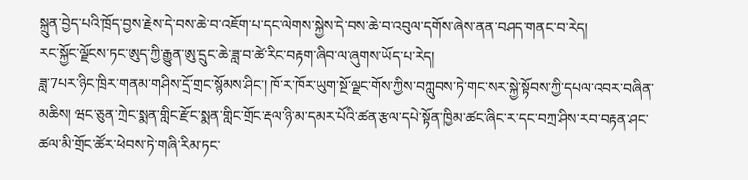སྐྲུན་བྱེད་པའི་ཁྲོད་བྱས་རྗེས་དེ་བས་ཆེ་བ་འཇོག་པ་དང་ལེགས་སྐྱེས་དེ་བས་ཆེ་བ་འབུལ་དགོས་ཞེས་ནན་བཤད་གནང་བ་རེད།
རང་སྐྱོང་ལྗོངས་ཏང་ཨུད་ཀྱི་རྒྱུན་ཨུ་དྲུང་ཆེ་ཟླ་བ་ཚེ་རིང་བརྟག་ཞིབ་ལ་ཞུགས་ཡོད་པ་རེད།
ཟླ་7པར་ཉིང་ཁྲིར་གནམ་གཤིས་དྲོ་གྲང་སྙོམས་ཤིང་། ཁོ་ར་ཁོར་ཡུག་སྔོ་ལྗང་གོས་ཀྱིས་བཀླུབས་ཏེ་གང་སར་སྐྱེ་སྟོབས་ཀྱི་དཔལ་འབར་བཞིན་མཆིས། ཝང་ཅུན་ཀྲེང་སྨན་གླིང་རྫོང་སྨན་གླིང་གྲོང་རྡལ་ཉི་མ་དམར་པོའི་ཚན་རྩལ་དཔེ་སྟོན་ཁྱིམ་ཚང་ཞིང་ར་དང་བཀྲ་ཤིས་རབ་བརྟན་ཤང་ཚལ་མི་གྲོང་ཚོར་ཕེབས་ཏེ་གཞི་རིམ་ཏང་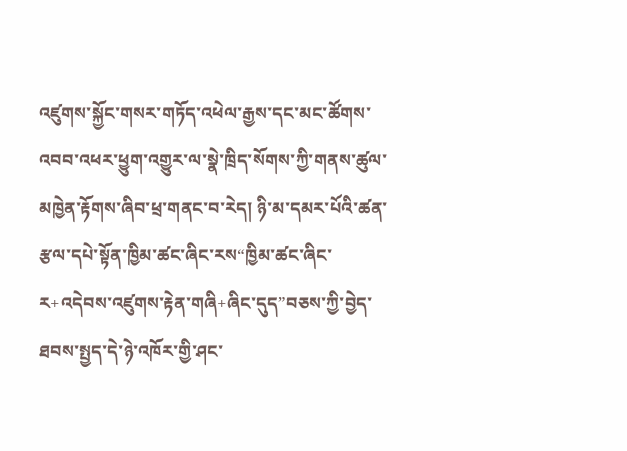འཛུགས་སྐྱོང་གསར་གཏོད་འཕེལ་རྒྱས་དང་མང་ཚོགས་འབབ་འཕར་ཕྱུག་འགྱུར་ལ་སྣེ་ཁྲིད་སོགས་ཀྱི་གནས་ཚུལ་མཁྱེན་རྟོགས་ཞིབ་ཕྲ་གནང་བ་རེད། ཉི་མ་དམར་པོའི་ཚན་རྩལ་དཔེ་སྟོན་ཁྱིམ་ཚང་ཞིང་རས“ཁྱིམ་ཚང་ཞིང་ར+འདེབས་འཛུགས་རྟེན་གཞི+ཞིང་དུད”བཅས་ཀྱི་བྱེད་ཐབས་སྤྱད་དེ་ཉེ་འཁོར་གྱི་ཤང་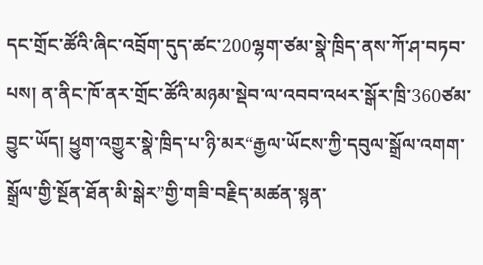དང་གྲོང་ཚོའི་ཞིང་འབྲོག་དུད་ཚང་200ལྷག་ཙམ་སྣེ་ཁྲིད་ནས་ཀོ་ཤ་བཏབ་པས། ན་ནིང་ཁོ་ནར་གྲོང་ཚོའི་མཉམ་སྡེབ་ལ་འབབ་འཕར་སྒོར་ཁྲི་360ཙམ་བྱུང་ཡོད། ཕྱུག་འགྱུར་སྣེ་ཁྲིད་པ་ཉི་མར“རྒྱལ་ཡོངས་ཀྱི་དབུལ་སྒྲོལ་འགག་སྒྲོལ་གྱི་སྔོན་ཐོན་མི་སྒེར”གྱི་གཟི་བརྗིད་མཚན་སྙན་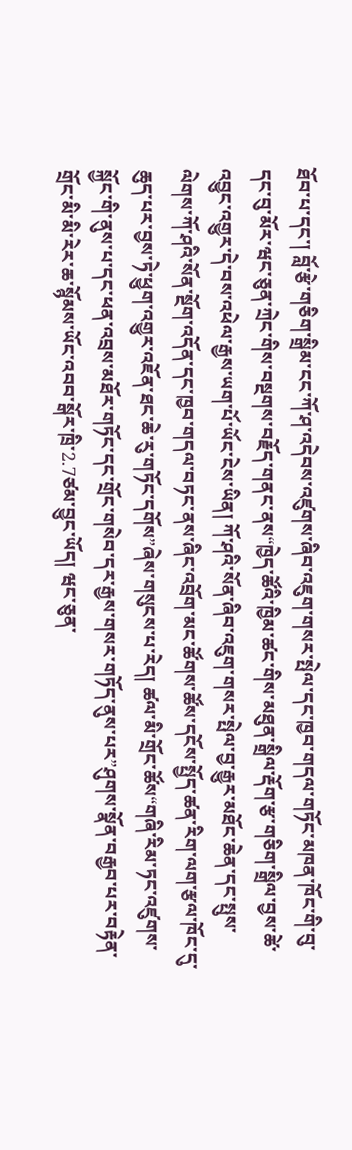ཐོབ་པ་དང་། བློ་རྩེ་གཅིག་སྒྲིམ་ངང་ཀོ་ཤ་འདེབས་འཛུགས་ཞིབ་འཇུག་གསར་སྤེལ་དང་ཁྱབ་གདལ་གཏོང་མཁན་ཁོང་གི་བུ་དང་བུ་མོར་ཝང་ཅུན་ཀྲེང་གིས་བསྔགས་བརྗོད་གནང་ནས“ཁྱེད་ཚོའི་ཁྱིམ་ཚང་གིས་མཐུན་སྒྲིལ་རྡོག་རྩ་གཅིག་སྒྲིལ་བྱས་ཚེ་འབྱུང་འགྱུར་དེ་བས་འཕེལ་རྒྱས་ཡག་པོ་ཡོང་ངེས་ཡིན། ཀོ་ཤའི་སོན་ཞིབ་འཇུག་གསར་སྤེལ་བྱ་རྒྱུར་མཐོང་ཆེན་དང་སྤུས་ལེགས་ཀོ་ཤའི་སོན་སྔོག་འདོན་དང་ཁྱབ་གདལ་བཏང་ནས་ཞིང་འབྲོག་མང་ཚོགས་ཚོས་དངོས་སྤྱོད་ཚན་རིག་ལག་རྩལ་ཁོང་དུ་ཆུད་པར་བྱས་ཏེ་ཕྱུག་འགྱུར་འཇོན་ཐང་ཆེ་རུ་གཏོང་དགོས”ཞེས་གསུངས་པ་རེད། ཚལ་མི་གྲོང་ཚོས“གཞི་རིམ་ཏང་འཛུགས་སྐྱོང་གི་ནུས་པ་དང་ཕན་འབྲས་མཐོར་གཏོང་དང་གྲོང་གསེབ་དར་རྒྱས་གསར་གཏོད་ནུས་པར”ཤུགས་སྣོན་བརྒྱབ་པར་བརྟེན་གྲོང་མི་མི་རེར་ཆ་སྙོམས་ཡོང་འབབ་སྒོར་ཁྲི་2.7ཙམ་བྱུང་ཡོད། ཝང་ཅུན་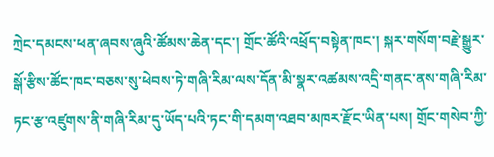ཀྲེང་དམངས་ཕན་ཞབས་ཞུའི་ཚོམས་ཆེན་དང་། གྲོང་ཚོའི་འཕྲོད་བསྟེན་ཁང་། སྐར་གསོག་བརྗེ་སྒྱུར་སྒོ་རྩིས་ཚོང་ཁང་བཅས་སུ་ཕེབས་ཏེ་གཞི་རིམ་ལས་དོན་མི་སྣར་འཚམས་འདྲི་གནང་ནས་གཞི་རིམ་ཏང་རྩ་འཛུགས་ནི་གཞི་རིམ་དུ་ཡོད་པའི་ཏང་གི་དམག་འཐབ་མཁར་རྫོང་ཡིན་པས། གྲོང་གསེབ་ཀྱི་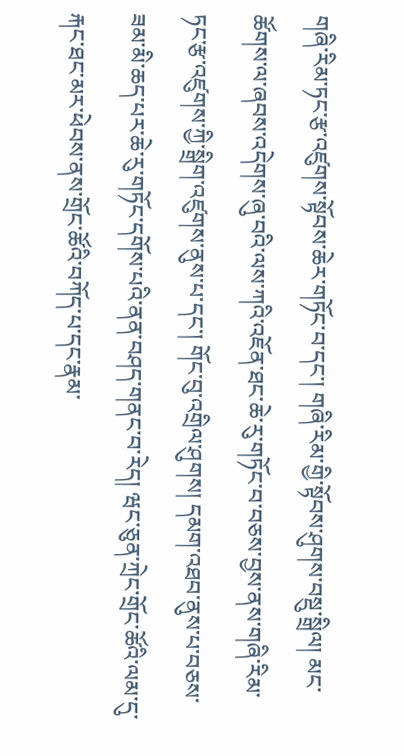གཞི་རིམ་ཏང་རྩ་འཛུགས་སྟོབས་ཆེར་གཏོང་བ་དང་། གཞི་རིམ་གྱི་སྟོབས་ཤུགས་བསྡུ་སྒྲིལ། མང་ཚོགས་ལ་ཞབས་འདེགས་ཞུ་བའི་ལས་ཀའི་འཇོན་ཐང་ཆེ་རུ་གཏོང་བ་བཅས་བྱས་ནས་གཞི་རིམ་ཏང་རྩ་འཛུགས་ཀྱི་སྒྲིག་འཛུགས་ནུས་པ་དང་། གོང་བུ་འགྲིལ་ཤུགས། དམག་འཐབ་ནུས་པ་བཅས་ཟམ་མི་ཆད་པར་ཆེ་རུ་གཏོང་དགོས་པའི་ནན་བཤད་གནང་བ་རེད། ཝང་ཅུན་ཀྲེང་གྲོང་ཚོའི་ལམ་དུ་རྐང་ཐང་མར་ཕེབས་ནས་གྲོང་ཚོའི་བཀོད་པ་དང་རྣམ་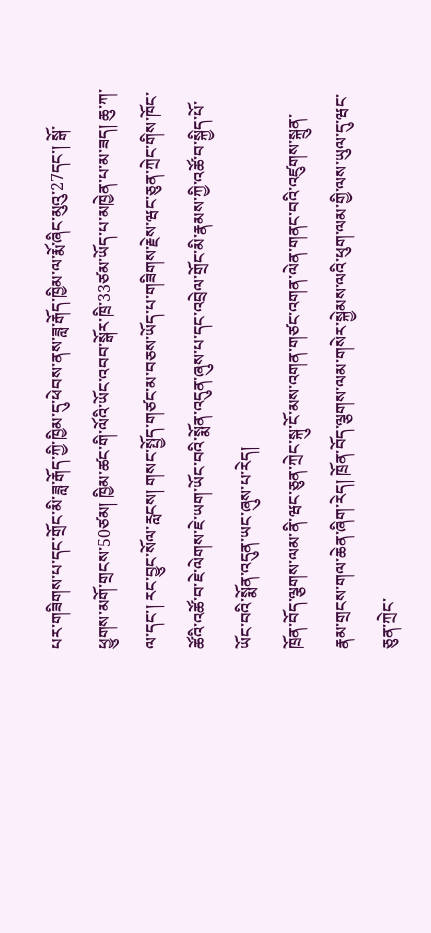པར་གཟིགས་པ་དང་གྲོང་མི་ཟླ་རྒོད་ཀྱི་ཁྱིམ་དུ་ཕེབས་ནས་ཟླ་རྒོད་ཁྱིམ་ལ་རྨོ་ཞིང་མུའུ་27དང་། སྒོ་ཕྱུགས་མགོ་གྲངས་50ཙམ། ཁྱིམ་ཚང་གི་ལོའི་ཡོང་འབབ་སྒོར་ཁྲི་33ཙམ་ཡོད་པ་མཁྱེན་པ་མ་ཟད། ཆུ་ཀ་ལ་དང་། རང་བྱུང་སོལ་རླངས། གསང་སྤྱོད་གཙང་མ་བཅས་ཡོད་པ་གཟིགས་རྗེས་ཝང་ཅུན་ཀྲེང་གིས་ཁོང་ཚོའི་འཚོ་བ་ཇེ་ལེགས་ཇེ་ཡག་ཡོང་བའི་སྨོན་འདུན་ཞུས་པ་དང་འབྲེལ་གྲོང་མི་རྣམས་ཀྱི་འཚོ་བ་སྐྱིད་པོ་ཡོང་བའི་སྨོན་འདུན་ཡང་ཞུས་པ་རེད།
ཁྲོན་བོད་ལྕགས་ལམ་ནི་ཝང་ཅུན་ཀྲེང་སྐུ་ངོ་མས་འགན་གཙང་འགན་ལེན་གནང་བའི་འཛུགས་སྐྲུན་རྣམ་གྲངས་གལ་ཆེན་ཞིག་རེད། ཁྲོན་བོད་ལྕགས་ལམ་གསེར་སྐྱེམས་ལའི་ཕུག་ལམ་གྱི་ལས་ཡུལ་དུ་ཝང་ཅུན་ཀྲེང་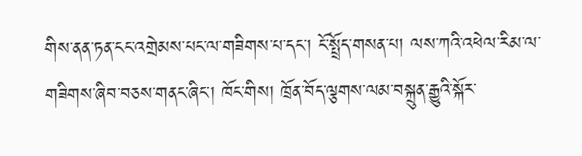གིས་ནན་ཏན་ངང་འགྲེམས་པང་ལ་གཟིགས་པ་དང་། ངོ་སྤྲོད་གསན་པ། ལས་ཀའི་འཕེལ་རིམ་ལ་གཟིགས་ཞིབ་བཅས་གནང་ཞིང་། ཁོང་གིས། ཁྲོན་བོད་ལྕགས་ལམ་བསྐྲུན་རྒྱུའི་སྐོར་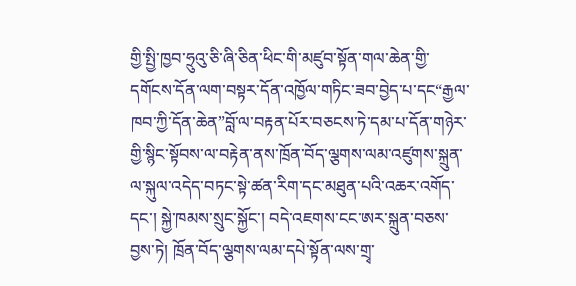གྱི་སྤྱི་ཁྱབ་ཧྲུའུ་ཅི་ཞི་ཅིན་ཕིང་གི་མཛུབ་སྟོན་གལ་ཆེན་གྱི་དགོངས་དོན་ལག་བསྟར་དོན་འཁྱོལ་གཏིང་ཟབ་བྱེད་པ་དང“རྒྱལ་ཁབ་ཀྱི་དོན་ཆེན”བློ་ལ་བརྟན་པོར་བཅངས་ཏེ་དམ་པ་དོན་གཉེར་གྱི་སྙིང་སྟོབས་ལ་བརྟེན་ནས་ཁྲོན་བོད་ལྕགས་ལམ་འཛུགས་སྐྲུན་ལ་སྐུལ་འདེད་བཏང་སྟེ་ཚན་རིག་དང་མཐུན་པའི་འཆར་འགོད་དང་། སྐྱེ་ཁམས་སྲུང་སྐྱོང་། བདེ་འཇགས་ངང་ཨར་སྐྲུན་བཅས་བྱས་ཏེ། ཁྲོན་བོད་ལྕགས་ལམ་དཔེ་སྟོན་ལས་གྲྭ་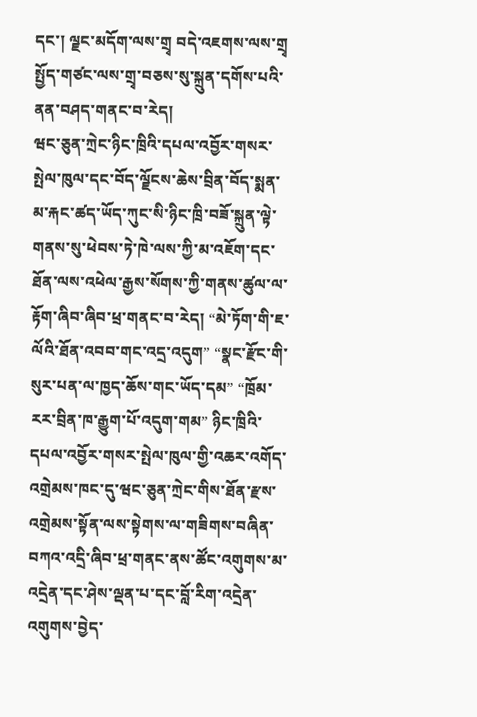དང་། ལྗང་མདོག་ལས་གྲྭ བདེ་འཇགས་ལས་གྲྭ སྤྱོད་གཙང་ལས་གྲྭ་བཅས་སུ་སྐྲུན་དགོས་པའི་ནན་བཤད་གནང་བ་རེད།
ཝང་ཅུན་ཀྲེང་ཉིང་ཁྲིའི་དཔལ་འབྱོར་གསར་སྤེལ་ཁུལ་དང་བོད་ལྗོངས་ཆེས་བྲིན་བོད་སྨན་མ་རྐང་ཚད་ཡོད་ཀུང་སི་ཉིང་ཁྲི་བཟོ་སྐྲུན་ལྟེ་གནས་སུ་ཕེབས་ཏེ་ཁེ་ལས་ཀྱི་མ་འཇོག་དང་ཐོན་ལས་འཕེལ་རྒྱས་སོགས་ཀྱི་གནས་ཚུལ་ལ་རྟོག་ཞིབ་ཞིབ་ཕྲ་གནང་བ་རེད། “མེ་ཏོག་གི་ཇ་ལོའི་ཐོན་འབབ་གང་འདྲ་འདུག” “སྣང་རྫོང་གི་སུར་པན་ལ་ཁྱད་ཆོས་གང་ཡོད་དམ” “ཁྲོམ་རར་བྲིན་ཁ་རྒྱུག་པོ་འདུག་གམ” ཉིང་ཁྲིའི་དཔལ་འབྱོར་གསར་སྤེལ་ཁུལ་གྱི་འཆར་འགོད་འགྲེམས་ཁང་དུ་ཝང་ཅུན་ཀྲེང་གིས་ཐོན་རྫས་འགྲེམས་སྟོན་ལས་སྟེགས་ལ་གཟིགས་བཞིན་བཀའ་འདྲི་ཞིབ་ཕྲ་གནང་ནས་ཚོང་འགུགས་མ་འདྲེན་དང་ཤེས་ལྡན་པ་དང་བློ་རིག་འདྲེན་འགུགས་བྱེད་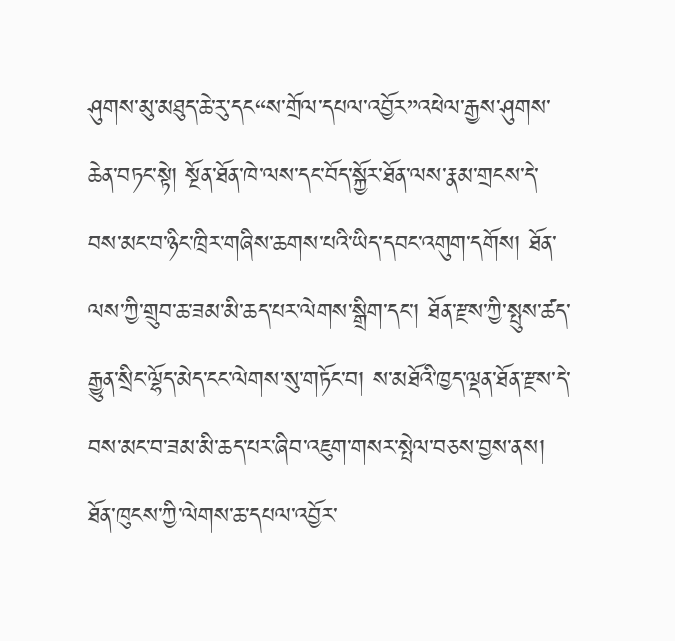ཤུགས་མུ་མཐུད་ཆེ་རུ་དང“ས་གྲོལ་དཔལ་འབྱོར”འཕེལ་རྒྱས་ཤུགས་ཆེན་བཏང་སྟེ། སྔོན་ཐོན་ཁེ་ལས་དང་བོད་སྐྱོར་ཐོན་ལས་རྣམ་གྲངས་དེ་བས་མང་བ་ཉིང་ཁྲིར་གཞིས་ཆགས་པའི་ཡིད་དབང་འགུག་དགོས། ཐོན་ལས་ཀྱི་གྲུབ་ཆ་ཟམ་མི་ཆད་པར་ལེགས་སྒྲིག་དང་། ཐོན་རྫས་ཀྱི་སྤུས་ཚད་རྒྱུན་སྲིང་ལྷོད་མེད་ངང་ལེགས་སུ་གཏོང་བ། ས་མཐོའི་ཁྱད་ལྡན་ཐོན་རྫས་དེ་བས་མང་བ་ཟམ་མི་ཆད་པར་ཞིབ་འཇུག་གསར་སྤེལ་བཅས་བྱས་ནས། ཐོན་ཁུངས་ཀྱི་ལེགས་ཆ་དཔལ་འབྱོར་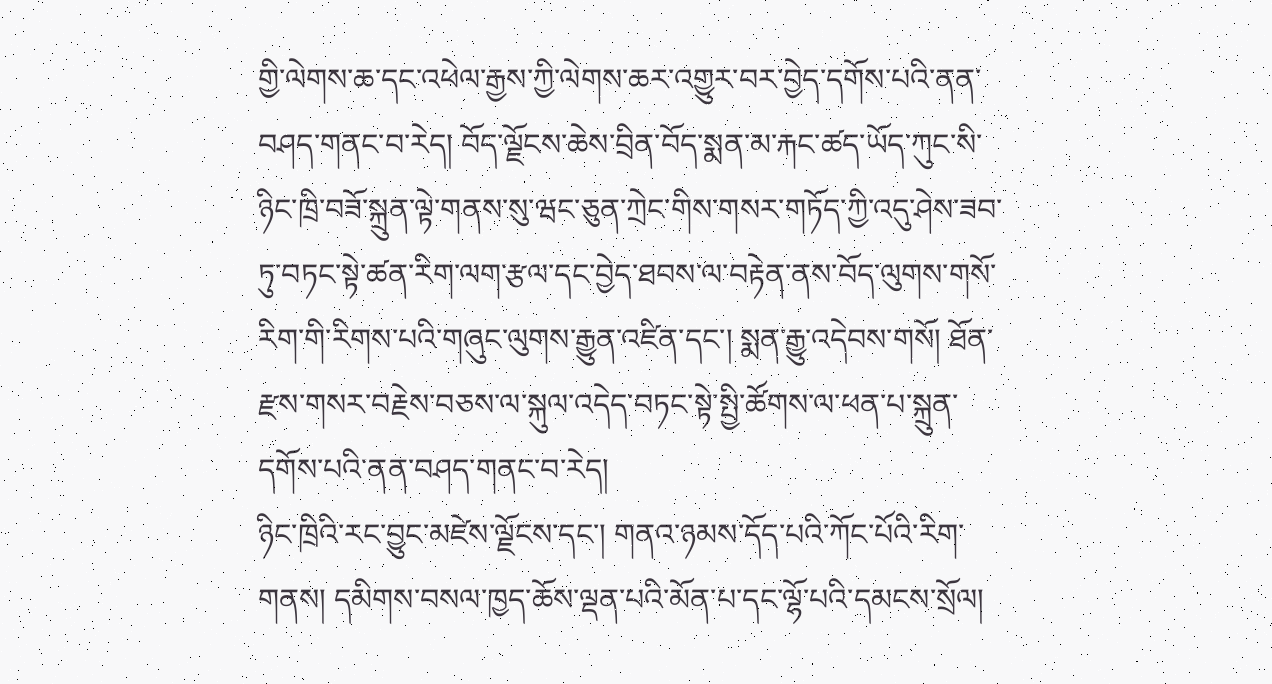གྱི་ལེགས་ཆ་དང་འཕེལ་རྒྱས་ཀྱི་ལེགས་ཆར་འགྱུར་བར་བྱེད་དགོས་པའི་ནན་བཤད་གནང་བ་རེད། བོད་ལྗོངས་ཆེས་བྲིན་བོད་སྨན་མ་རྐང་ཚད་ཡོད་ཀུང་སི་ཉིང་ཁྲི་བཟོ་སྐྲུན་ལྟེ་གནས་སུ་ཝང་ཅུན་ཀྲེང་གིས་གསར་གཏོད་ཀྱི་འདུ་ཤེས་ཟབ་ཏུ་བཏང་སྟེ་ཚན་རིག་ལག་རྩལ་དང་བྱེད་ཐབས་ལ་བརྟེན་ནས་བོད་ལུགས་གསོ་རིག་གི་རིགས་པའི་གཞུང་ལུགས་རྒྱུན་འཛིན་དང་། སྨན་རྒྱུ་འདེབས་གསོ། ཐོན་རྫས་གསར་བརྗེས་བཅས་ལ་སྐུལ་འདེད་བཏང་སྟེ་སྤྱི་ཚོགས་ལ་ཕན་པ་སྐྲུན་དགོས་པའི་ནན་བཤད་གནང་བ་རེད།
ཉིང་ཁྲིའི་རང་བྱུང་མཛེས་ལྗོངས་དང་། གནའ་ཉམས་དོད་པའི་ཀོང་པོའི་རིག་གནས། དམིགས་བསལ་ཁྱད་ཆོས་ལྡན་པའི་མོན་པ་དང་ལྷོ་པའི་དམངས་སྲོལ།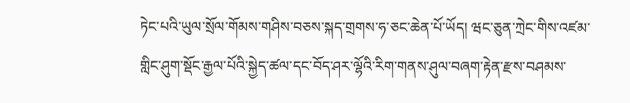ཏེང་པའི་ཡུལ་སྲོལ་གོམས་གཤིས་བཅས་སྐད་གྲགས་ཧ་ཅང་ཆེན་པོ་ཡོད། ཝང་ཅུན་ཀྲེང་གིས་འཛམ་གླིང་ཤུག་སྡོང་རྒྱལ་པོའི་སྐྱེད་ཚལ་དང་བོད་ཤར་ལྷོའི་རིག་གནས་ཤུལ་བཞག་རྟེན་རྫས་བཤམས་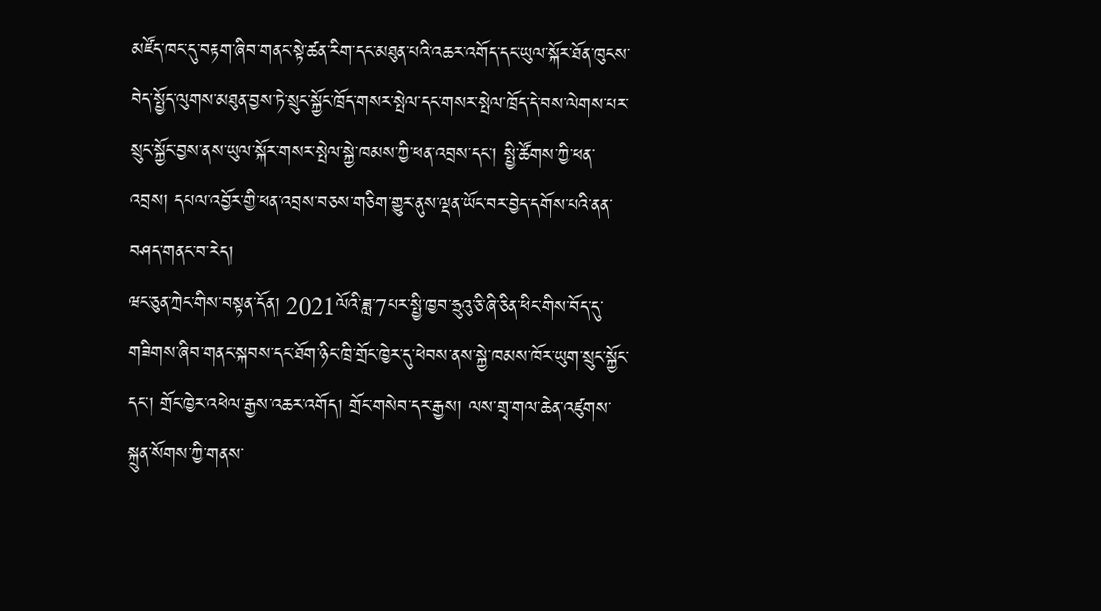མཛོད་ཁང་དུ་བརྟག་ཞིབ་གནང་སྟེ་ཚན་རིག་དང་མཐུན་པའི་འཆར་འགོད་དང་ཡུལ་སྐོར་ཐོན་ཁུངས་བེད་སྤྱོད་ལུགས་མཐུན་བྱས་ཏེ་སྲུང་སྐྱོང་ཁྲོད་གསར་སྤེལ་དང་གསར་སྤེལ་ཁྲོད་དེ་བས་ལེགས་པར་སྲུང་སྐྱོང་བྱས་ནས་ཡུལ་སྐོར་གསར་སྤེལ་སྐྱེ་ཁམས་ཀྱི་ཕན་འབྲས་དང་། སྤྱི་ཚོགས་ཀྱི་ཕན་འབྲས། དཔལ་འབྱོར་གྱི་ཕན་འབྲས་བཅས་གཅིག་གྱུར་ནུས་ལྡན་ཡོང་བར་བྱེད་དགོས་པའི་ནན་བཤད་གནང་བ་རེད།
ཝང་ཅུན་ཀྲེང་གིས་བསྟན་དོན། 2021ལོའི་ཟླ་7པར་སྤྱི་ཁྱབ་ཧྲུའུ་ཅི་ཞི་ཅིན་ཕིང་གིས་བོད་དུ་གཟིགས་ཞིབ་གནང་སྐབས་དང་ཐོག་ཉིང་ཁྲི་གྲོང་ཁྱེར་དུ་ཕེབས་ནས་སྐྱེ་ཁམས་ཁོར་ཡུག་སྲུང་སྐྱོང་དང་། གྲོང་ཁྱེར་འཕེལ་རྒྱས་འཆར་འགོད། གྲོང་གསེབ་དར་རྒྱས། ལས་གྲྭ་གལ་ཆེན་འཛུགས་སྐྲུན་སོགས་ཀྱི་གནས་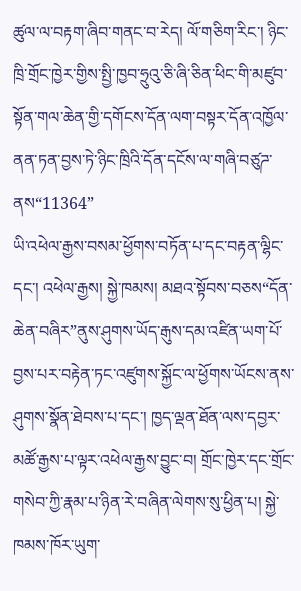ཚུལ་ལ་བརྟག་ཞིབ་གནང་བ་རེད། ལོ་གཅིག་རིང་། ཉིང་ཁྲི་གྲོང་ཁྱེར་གྱིས་སྤྱི་ཁྱབ་ཧྲུའུ་ཅི་ཞི་ཅིན་ཕིང་གི་མཛུབ་སྟོན་གལ་ཆེན་གྱི་དགོངས་དོན་ལག་བསྟར་དོན་འཁྱོལ་ནན་ཏན་བྱས་ཏེ་ཉིང་ཁྲིའི་དོན་དངོས་ལ་གཞི་བཙུཌ་ནས“11364”
ཡི་འཕེལ་རྒྱས་བསམ་ཕྱོགས་བཏོན་པ་དང་བརྟན་ལྷིང་དང་། འཕེལ་རྒྱས། སྐྱེ་ཁམས། མཐའ་སྟོབས་བཅས“དོན་ཆེན་བཞིར”ནུས་ཤུགས་ཡོད་རྒུས་དམ་འཛིན་ཡག་པོ་བྱས་པར་བརྟེན་ཏང་འཛུགས་སྐྱོང་ལ་ཕྱོགས་ཡོངས་ནས་ཤུགས་སྣོན་ཐེབས་པ་དང་། ཁྱད་ལྡན་ཐོན་ལས་དབྱར་མཚོ་རྒྱས་པ་ལྟར་འཕེལ་རྒྱས་བྱུང་བ། གྲོང་ཁྱེར་དང་གྲོང་གསེབ་ཀྱི་རྣམ་པ་ཉིན་རེ་བཞིན་ལེགས་སུ་ཕྱིན་པ། སྐྱེ་ཁམས་ཁོར་ཡུག་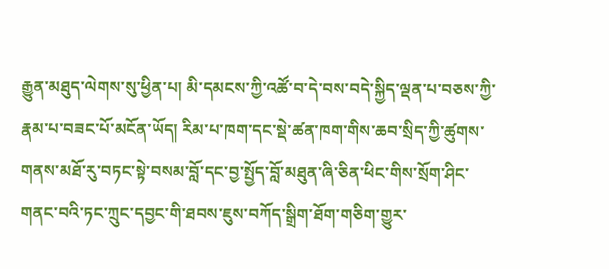རྒྱུན་མཐུད་ལེགས་སུ་ཕྱིན་པ། མི་དམངས་ཀྱི་འཚོ་བ་དེ་བས་བདེ་སྐྱིད་ལྡན་པ་བཅས་ཀྱི་རྣམ་པ་བཟང་པོ་མངོན་ཡོད། རིམ་པ་ཁག་དང་སྡེ་ཚན་ཁག་གིས་ཆབ་སྲིད་ཀྱི་ཚུགས་གནས་མཐོ་རུ་བཏང་སྟེ་བསམ་བློ་དང་བྱ་སྤྱོད་བློ་མཐུན་ཞི་ཅིན་ཕིང་གིས་སྲོག་ཤིང་གནང་བའི་ཏང་ཀྲུང་དབྱང་གི་ཐབས་ཇུས་བཀོད་སྒྲིག་ཐོག་གཅིག་གྱུར་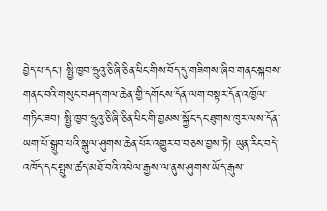བྱེད་པ་དང་། སྤྱི་ཁྱབ་ཧྲུའུ་ཅི་ཞི་ཅིན་ཕིང་གིས་བོད་དུ་གཟིགས་ཞིབ་གནང་སྐབས་གནང་བའི་གསུང་བཤད་གལ་ཆེན་གྱི་དགོངས་དོན་ལག་བསྟར་དོན་འཁྱོལ་གཏིང་ཟབ། སྤྱི་ཁྱབ་ཧྲུའུ་ཅི་ཞི་ཅིན་ཕིང་གི་བྱམས་སྐྱོང་དང་ཐུགས་ཁུར་ལས་དོན་ཡག་པོ་སྒྲུབ་པའི་སྒུལ་ཤུགས་ཆེན་པོར་འགྱུར་བ་བཅས་བྱས་ཏེ། ཡུན་རིང་བདེ་འཁོད་དང་སྤུས་ཚད་མཐོ་བའི་འཕེལ་རྒྱས་ལ་ནུས་ཤུགས་ཡོད་རྒུས་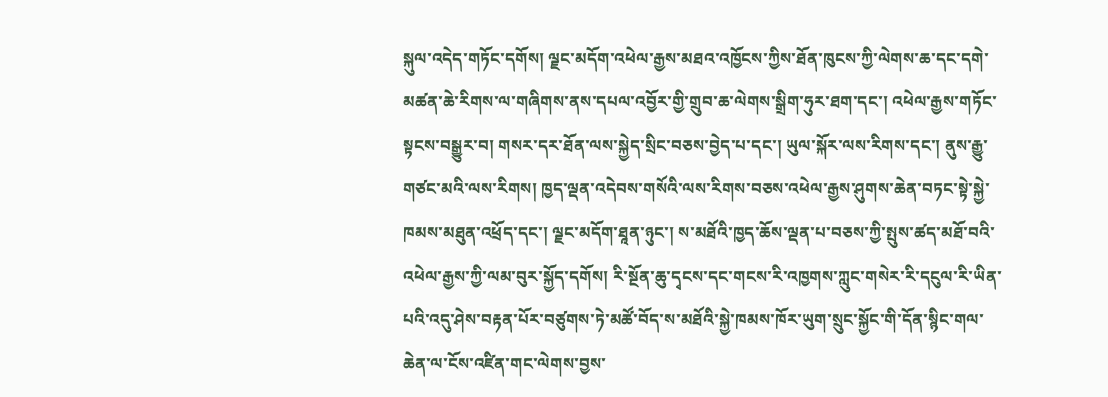སྐུལ་འདེད་གཏོང་དགོས། ལྗང་མདོག་འཕེལ་རྒྱས་མཐའ་འཁྱོངས་ཀྱིས་ཐོན་ཁུངས་ཀྱི་ལེགས་ཆ་དང་དགེ་མཚན་ཆེ་རིགས་ལ་གཞིགས་ནས་དཔལ་འབྱོར་གྱི་གྲུབ་ཆ་ལེགས་སྒྲིག་ཧུར་ཐག་དང་། འཕེལ་རྒྱས་གཏོང་སྟངས་བསྒྱུར་བ། གསར་དར་ཐོན་ལས་སྐྱེད་སྲིང་བཅས་བྱེད་པ་དང་། ཡུལ་སྐོར་ལས་རིགས་དང་། ནུས་རྒྱུ་གཙང་མའི་ལས་རིགས། ཁྱད་ལྡན་འདེབས་གསོའི་ལས་རིགས་བཅས་འཕེལ་རྒྱས་ཤུགས་ཆེན་བཏང་སྟེ་སྐྱེ་ཁམས་མཐུན་འཕྲོད་དང་། ལྗང་མདོག་ཐཱན་ཉུང་། ས་མཐོའི་ཁྱད་ཆོས་ལྡན་པ་བཅས་ཀྱི་སྤུས་ཚད་མཐོ་བའི་འཕེལ་རྒྱས་ཀྱི་ལམ་བུར་སྐྱོད་དགོས། རི་སྔོན་ཆུ་དྭངས་དང་གངས་རི་འཁྱགས་ཀླུང་གསེར་རི་དངུལ་རི་ཡིན་པའི་འདུ་ཤེས་བརྟན་པོར་བཙུགས་ཏེ་མཚོ་བོད་ས་མཐོའི་སྐྱེ་ཁམས་ཁོར་ཡུག་སྲུང་སྐྱོང་གི་དོན་སྙིང་གལ་ཆེན་ལ་ངོས་འཛིན་གང་ལེགས་བྱས་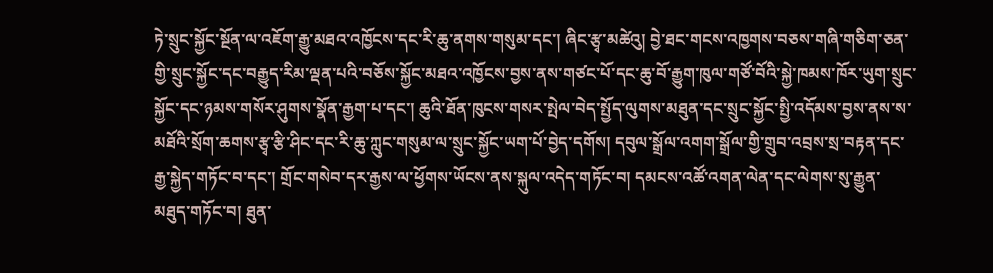ཏེ་སྲུང་སྐྱོང་སྔོན་ལ་འཇོག་རྒྱུ་མཐའ་འཁྱོངས་དང་རི་ཆུ་ནགས་གསུམ་དང་། ཞིང་རྩྭ་མཚེའུ། བྱེ་ཐང་གངས་འཁྱགས་བཅས་གཞི་གཅིག་ཅན་གྱི་སྲུང་སྐྱོང་དང་བརྒྱུད་རིམ་ལྡན་པའི་བཅོས་སྐྱོང་མཐའ་འཁྱོངས་བྱས་ནས་གཙང་པོ་དང་ཆུ་བོ་རྒྱུག་ཁུལ་གཙོ་བོའི་སྐྱེ་ཁམས་ཁོར་ཡུག་སྲུང་སྐྱོང་དང་ཉམས་གསོར་ཤུགས་སྣོན་རྒྱག་པ་དང་། ཆུའི་ཐོན་ཁུངས་གསར་སྤེལ་བེད་སྤྱོད་ལུགས་མཐུན་དང་སྲུང་སྐྱོང་སྤྱི་འདོམས་བྱས་ནས་ས་མཐོའི་སྲོག་ཆགས་རྩྭ་རྩི་ཤིང་དང་རི་ཆུ་ཀླུང་གསུམ་ལ་སྲུང་སྐྱོང་ཡག་པོ་བྱེད་དགོས། དབུལ་སྒྲོལ་འགག་སྒྲོལ་གྱི་གྲུབ་འབྲས་སྲ་བརྟན་དང་རྒྱ་སྐྱེད་གཏོང་བ་དང་། གྲོང་གསེབ་དར་རྒྱས་ལ་ཕྱོགས་ཡོངས་ནས་སྐུལ་འདེད་གཏོང་བ། དམངས་འཚོ་འགན་ལེན་དང་ལེགས་སུ་རྒྱུན་མཐུད་གཏོང་བ། ཐུན་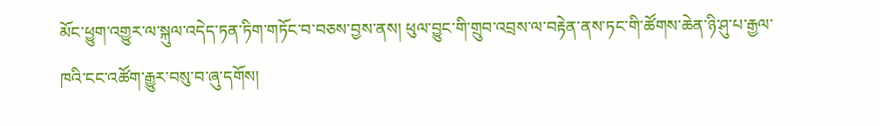མོང་ཕྱུག་འགྱུར་ལ་སྐུལ་འདེད་ཏན་ཏིག་གཏོང་བ་བཅས་བྱས་ནས། ཕུལ་བྱུང་གི་གྲུབ་འབྲས་ལ་བརྟེན་ནས་ཏང་གི་ཚོགས་ཆེན་ཉི་ཤུ་པ་རྒྱལ་ཁའི་ངང་འཚོག་རྒྱུར་བསུ་བ་ཞུ་དགོས།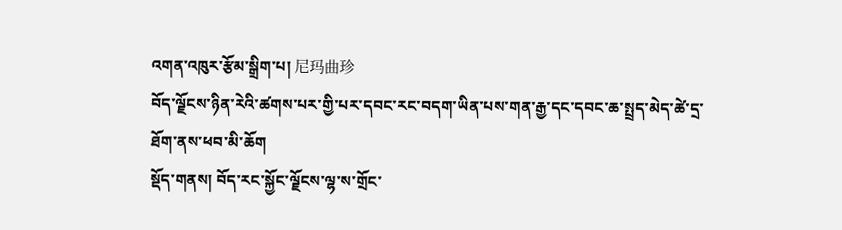འགན་འཁུར་རྩོམ་སྒྲིག་པ། 尼玛曲珍
བོད་ལྗོངས་ཉིན་རེའི་ཚགས་པར་གྱི་པར་དབང་རང་བདག་ཡིན་པས་གན་རྒྱ་དང་དབང་ཆ་སྤྲད་མེད་ཚེ་དྲ་ཐོག་ནས་ཕབ་མི་ཆོག
སྡོད་གནས། བོད་རང་སྐྱོང་ལྗོངས་ལྷ་ས་གྲོང་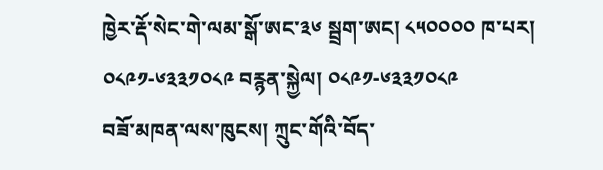ཁྱེར་རྡོ་སེང་གེ་ལམ་སྒོ་ཨང་༣༦ སྦྲག་ཨང། ༨༥༠༠༠༠ ཁ་པར། ༠༨༩༡-༦༣༣༡༠༨༩ བརྙན་སྐྱེལ། ༠༨༩༡-༦༣༣༡༠༨༩
བཟོ་མཁན་ལས་ཁུངས། ཀྲུང་གོའི་བོད་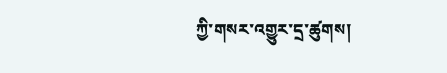ཀྱི་གསར་འགྱུར་དྲ་ཚུགས།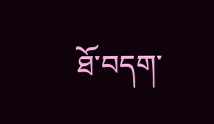ཐོ་བདག་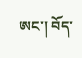ཨང་། བོད་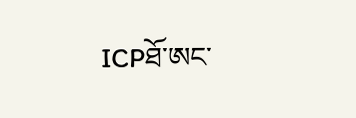ICPཐོ་ཨང་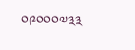༠༩༠༠༠༧༣༣